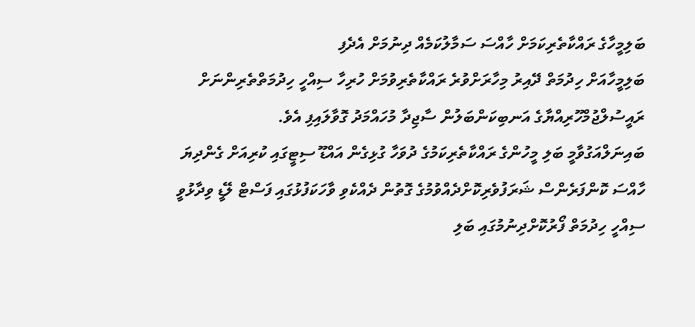ބަލިމީހާގެ ރައްކާތެރިކަމަށް ހާއްސަ ސަމާލުކަމެއް ދިނުމަށް އެދެފި
ބަލިމީހާއަށް ހިދުމަތް ދޭއިރު މިހާރަށްވުރެ ރައްކާތެރިވުމަށް ހުރިހާ ސިއްހީ ހިދުމަތްތެރިންނަށް ރައީސުލްޖުމްހޫރިއްޔާގެ އަނބިކަންބަލުން ސާޖިދާ މުހައްމަދު ގޮވާލައިފި އެވެ.
ބައިނަލްއަގުވާމީ ބަލި މީހުންގެ ރައްކާތެރިކަމުގެ ދުވަހާ ގުޅިގެން އައްޑޫ ސިޓީގައި ކުރިއަށް ގެންދިޔަ ހާއްސަ ކޮންފަރެންސް ޝަރަފުވެރިކޮށްދެއްވުމުގެ ގޮތުން ދެއްކެވި ވާހަކަފުޅުގައި ފަސްޓް ލޭޑީ ވިދާޅުވީ ސިއްހީ ހިދުމަތް ފޯރުކޮށްދިނުމުގައި ބަލި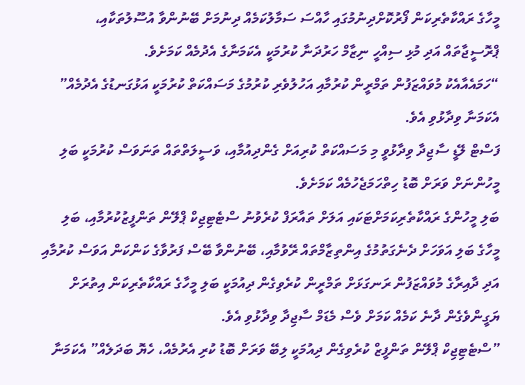މީހާގެ ރައްކާތެރިކަން ފޯރުކޮށްދިނުމުގައި ހާއްސަ ސަމާލުކަމެއް ދިނުމަށް ބޭނުންވާ އުސޫލުތަކާއި، ޕްރޮސީޖާތައް އަދި މުޅި ސިއްހީ ނިޒާމް ހަރުދަނާ ކުރުމަކީ އެކަމަނާގެ އެދުމެއް ކަމަށެވެ.
“ހަމައެއާއެކު މުވައްޒަފުން ތަމްރީން ކުރުމާއި އަހުލުވެރި ކުރުމުގެ މަސައްކަތް ކުރުމަކީ އަޅުގަނޑުގެ އެދުމެއް” އެކަމަނާ ވިދާޅުވި އެވެ.
ފަސްޓް ލޭޑީ ސާޖިދާ ވިދާޅުވީ މި މަސައްކަތް ކުރިއަށް ގެންދިއުމާއި، ވަސީލަތްތައް ތަނަވަސް ކުރުމަކީ ބަލި މީހުންނަށް ވަރަށް ބޮޑު ހިތްހަމަޖެހުމެއް ކަމަށެވެ.
ބަލި މީހުންގެ ރައްކާތެރިކަމަށްޓަކައި އަލަށް ތައާރަފް ކުރެވުނު ސްޓެޓިޖިކް ޕްލޭން ތަންފީޒުކުރުމާއި، ބަލި މީހާގެ ބަލި އަވަހަށް ދެނެގަތުމުގެ އިންތިޒާމްތައް ރޭވުމާއި، ބޭނުންވާ ބޭސް ފަރުވާގެ ކަންކަން އަވަސް ކުރުމާއި އަދި ދާއިރާގެ މުވައްޒަފުން ރަނގަޅަށް ތަމްރީން ކުރެވިގެން ދިއުމަކީ ބަލި މީހާގެ ރައްކާތެރިކަން އިތުރަށް ޔަގީންވެގެން ދާނެ ކަމެއް ކަމަށް ވެސް މެޑަމް ސާޖިދާ ވިދާޅުވި އެވެ.
”ސްޓެޓިޖިކް ޕްލޭން ތަންފީޒް ކުރެވިގެން ދިއުމަކީ ލިބޭ ވަރަށް ބޮޑު ކުރި އެރުމެއް، ހެޔޮ ބަދަލެއް” އެކަމަނާ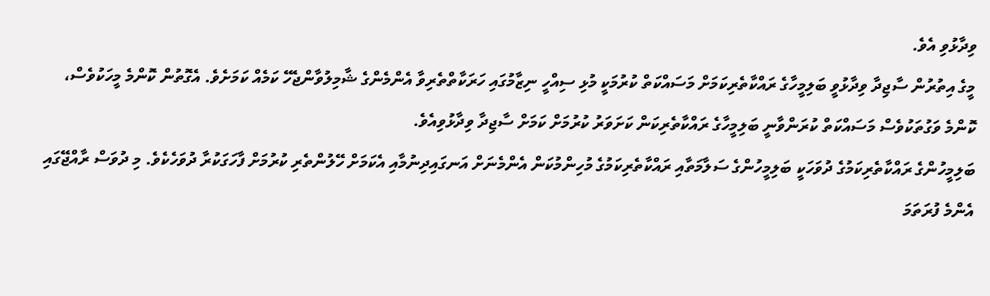ވިދާޅުވި އެވެ.
މީގެ އިތުރުން ސާޖިދާ ވިދާޅުވީ ބަލިމީހާގެ ރައްކާތެރިކަމަށް މަސައްކަތް ކުރުމަކީ މުޅި ސިއްހީ ނިޒާމުގައި ހަރަކާތްތެރިވާ އެންމެންގެ ޝާމިލުވާންޖެހޭ ކަމެއް ކަމަށެވެ. އެގޮތުން ކޮންމެ މީހަކުވެސް، ކޮންމެ ވަގުތަކުވެސް މަސައްކަތް ކުރަންވާނީ ބަލިމީހާގެ ރައްކާތެރިކަން ކަށަވަރު ކުރުމަށް ކަމަށް ސާޖިދާ ވިދާޅުވިއެވެ.
ބަލިމީހުންގެ ރައްކާތެރިކަމުގެ ދުވަހަކީ ބަލިމީހުންގެ ސަލާމަތާއި ރައްކާތެރިކަމުގެ މުހިންމުކަން އެންމެނަށް އަނގައިދިނުމާއި އެކަމަށް ހޭލުންތެރި ކުރުމަށް ފާހަގަކުރާ ދުވަހެކެވެ. މި ދުވަސް ރާއްޖޭގައި އެންމެ ފުރަތަމަ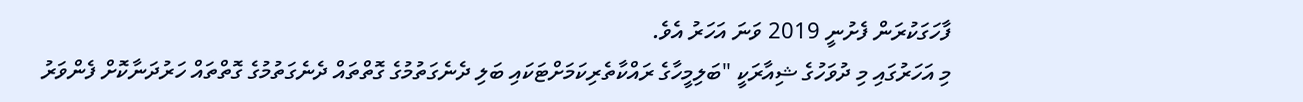ފާހަގަކުރަން ފެށުނީ 2019 ވަނަ އަހަރު އެވެ.
މި އަހަރުގައި މި ދުވަހުގެ ޝިއާރަކީ "ބަލިމީހާގެ ރައްކާތެރިކަމަށްޓަކައި ބަލި ދެނެގަތުމުގެ ގޮތްތައް ދެނެގަތުމުގެ ގޮތްތައް ހަރުދަނާކޮށް ފެންވަރު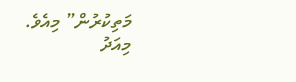މަތިކުރުން” މިއެވެ.
މިއަދު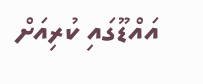އައްޑޫގައި ކުރިއަށް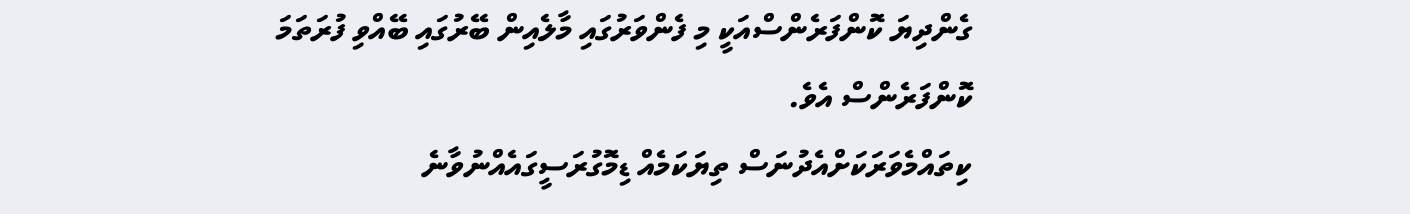ގެންދިޔަ ކޮންފަރެންސްއަކީ މި ފެންވަރުގައި މާލެއިން ބޭރުގައި ބޭއްވި ފުރަތަމަ ކޮންފަރެންސް އެވެ.
ކިތައްމެވަރަކަށްއެދުނަސް ތިޔަކަމެއް ޑިމޮގުރަސީގައެއްނުވާނެ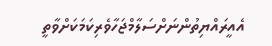އެއީރައްޔިތުންނަށްސަލާމްޖަހާވެރިކަމަކަށްވާތީ